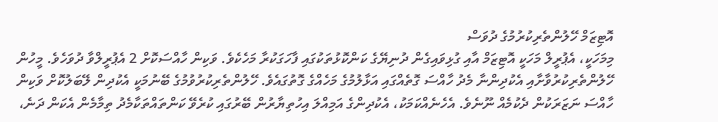އޮޓިޒަމް ހޭލުންތެރިކުރުމުގެ ދުވަސް
މިމަހަކީ، އެޕުރީލް މަހަކީ އޮޓިޒަމް އާއި ގުޅިވައިގެން ދުނިޔޭގެ ކަންކޮޅުތަކުގައި ފާހަގަކުރާ މަހެކެވެ. ވަކިން ހާއްސަކޮށް 2 އެޕުރީލްވާ ދުވަހެވެ. މީހުން ހޭލުންތެރިކުރުވާށާއި އެކުދިންނާ މެދު ހާއްސަ ގޮތެއްގައި އަޅާލުމުގެ މަހެއްގެ ގޮތުގައެވެ. ހޭލުންތެރިކުރުވުމުގެ ބޭނުމަކީ އެކުދިން ލޭބަލުކޮށް ވަކިން ހާއްސަ ނަޒަރަކުން ދެކުމެއް ނޫނެވެ. އެހެނެއްކަމަކު، އެކުދިންގެ އަމިއްލަ އިހުތިޔާރުން ބޭރުގައި ކުރެވޭ ކަންތައްތަކާމެދު ތިމާމެން އެކަން ދަނެ،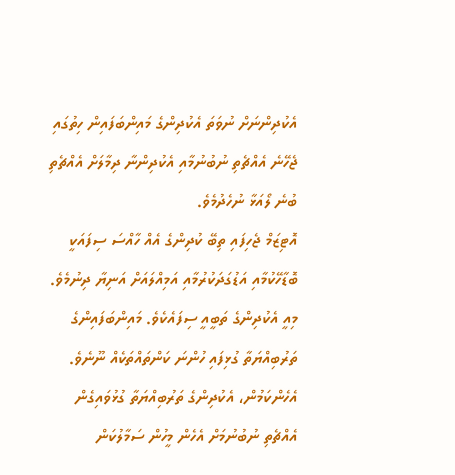އެކުދިންނަށް ނުވަތަ އެކުދިންގެ މައިންބަފައިން ހިތުގައި ޖެހޭނެ އެއްޗެތި ނުބުނުމާއި އެކުދިންނާ ދިމާލަށް އެއްޗެތި ބުނެ ލޯއަޅާ ނުހެދުމެވެ.
އޮޓިޒަމް ޖެހިފައި ތިބޭ ކުދިންގެ އެއް ހާއްސަ ސިފައަކީ ބޮޑާހޭކުމާއި އަޑުގަދަކުރުމާއި އަމިއްލައަށް އަނިޔާ ދިނުމެވެ. މިއީ އެކުދިންގެ ތަބީއީ ސިފައެކެވެ. މައިންބަފައިންގެ ތަރުބިއްޔަތާ ގުޅިފައި ހުންނަ ކަންތައްތަކެއް ނޫނެވެ. އެހެންކަމުން، އެކުދިންގެ ތަރުބިއްޔަތާ ގުޅުވައިގެން އެއްޗެތި ނުބުނުމަށް އެހެން މީހުން ސަމާލުކަން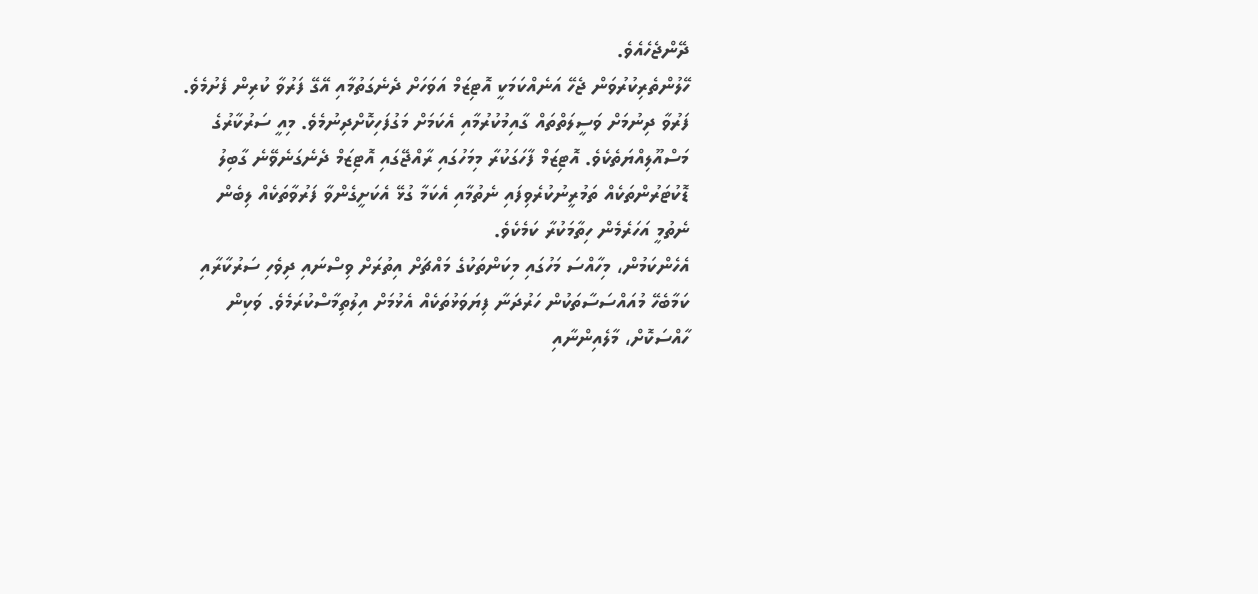ދޭންޖެހެއެވެ.
ހޭލުންތެރިކުރުވަން ޖެހޭ އަނެއްކަމަކީ އޮޓިޒަމް އަވަހަށް ދެނެގަތުމާއި އޭގޭ ފަރުވާ ކުރިން ފެށުމެވެ. ފަރުވާ ދިނުމަށް ވަސީލަތްތައް ގާއިމުކުރުމާއި އެކަމަށް މަގުފަހިކޮށްދިނުމެވެ. މިއީ ސަރުކާރުގެ މަސްއޫލިއްޔަތެކެވެ. އޮޓިޒަމް ފާހަގަކުރާ މިމަހުގައި ރާއްޖޭގައި އޮޓިޒަމް ދެނެގަނެވޭނެ ގާބިލު ޑޮކުޓަރުންތަކެއް ތަމުރީނުކުރެވިފައި ނެތުމާއި އެކަމާ ގުޅޭ އެކަށީގެންވާ ފަރުވާތަކެއް ލިބެން ނެތުމީ އަހަރެމެން ހިތާމަކުރާ ކަމެކެވެ.
އެހެންކަމުން، މިހާއްސަ މަހުގައި މިކަންތަކުގެ މައްޗަށް އިތުރަށް ވިސްނައި ދިވެހި ސަރުކާރާއި ކަމާބެހޭ މުއައްސަސާތަކުން ހަރުދަނާ ފިޔަވަޅުތަކެއް އެޅުމަށް އިލުތިމާސްކުރަމެވެ. ވަކިން ހާއްސަކޮށް، މާލެއިންނާއި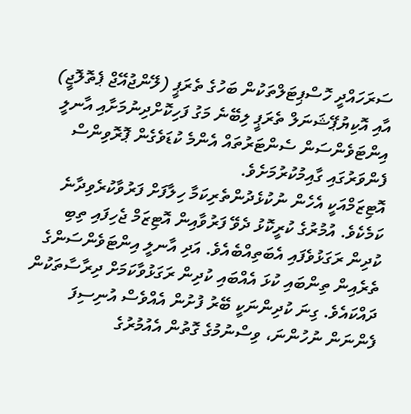ސަރަހައްދީ ހޮސްޕިޓަލްތަކުން ބަހުގެ ތެރަޕީ (ލޭންޖުއޭޖް ޕެތޮލޮޖީ) އާއި އޮކިޔުޕޭޝަނަލް ތެރަޕީ ލިބޭނެ މަގު ފަހިކޮށްދިނުމަށާއި އާނލީ އިންޓަވެންސަން ސެންޓަރުތައް އެންމެ ކުޑަވެގެން ޕޮރޮވިންސް ފެންވަރުގައި ގާއިމުކުރުމަށެވެ.
އޮޓިޒަމްއަކީ އެހެން ނުކުޅެދުންތެރިކަމާ ހިލާފަށް ފަރުވާކުރެވިދާނެ ކަމެކެވެ. އުމުރުގެ ކުރީކޮޅު ދެވޭ ފަރުވާއިން އޮޓިޒަމް ޖެހިފައި ތިބި ކުދިން ރަގަޅުވެފައި އެބަތިއްބެއެވެ. އަދި އާނލީ އިންޓަވެންސަންގެ ތެރެއިން ތިންބައި ކުޅަ އެއްބައި ކުދިން ރަގަޅުވާކަމަށް ދިރާސާތަކުން ދައްކައެވެ. ގިނަ ކުދިންނަކީ ބޭރު ފުށުން އެއްވެސް އުނިސިފަ ފެންނަން ނުހުންނަ، ވިސްނުމުގެ ގޮތުން އެއުމުރުގެ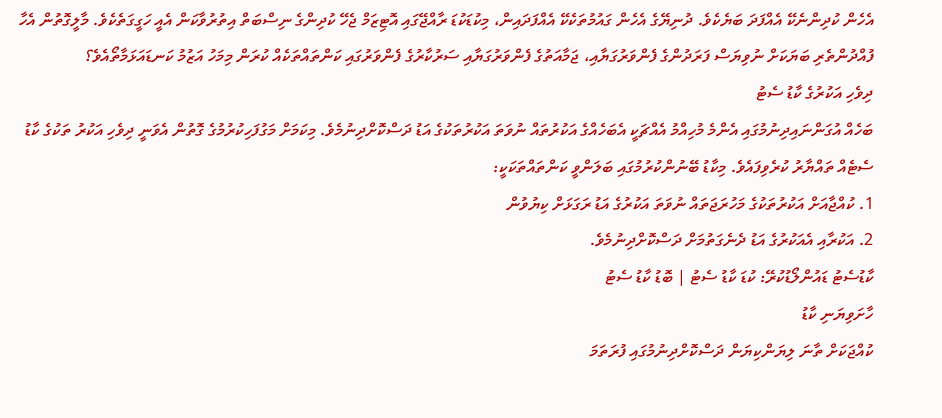އެހެން ކުދިންނެކޭ އެއްފަދަ ބަޔެކެވެ. ދުނިޔޭގެ އެހެން ގައުމުތަކެކޭ އެއްފަދައިން، މިކުޑަކުޑަ ރާއްޖޭގައި އޮޓިޒަމް ޖެހޭ ކުދިންގެ ނިސްބަތް އިތުރުވާކަން އެއީ ހަގީގަތެކެވެ. މާލީގޮތުން އެހާ ފުއްދުންތެރި ބަޔަކަށް ނުވިޔަސް ފަރަދުންގެ ފެންވަރުގަޔާއި، ޖަމާއަތުގެ ފެންވަރުގަޔާއި ސަރުކާރުގެ ފެންވަރުގައި ކަންތައްތަކެއް ކުރަން މިމަހު އަޒުމު ކަނޑައަޅަމާތޯއެވެ؟
ދިވެހި އަކުރުގެ ކާޑު ސެޓު
ބަހެއް އުގަންނައިދިނުމުގައި އެންމެ މުހިއްމު އެއްޗަކީ އެބަހެއްގެ އަކުރުތައް ނުވަތަ އަކުރުތަކުގެ އަޑު ދަސްކޮށްދިނުމެވެ. މިކަމަށް މަގުފަހިކުރުމުގެ ގޮތުން އެވަނީ ދިވެހި އަކުރު ތަކުގެ ކާޑު ސެޓެއް ތައްޔާރު ކުރެވިފައެވެ. މިކާޑު ބޭނުންކުރުމުގައި ބަލަންވީ ކަންތައްތަކަކީ:
1. ކުއްޖާއަށް އަކުރުތަކުގެ މަހުރަޖަތައް ނުވަތަ އަކުރުގެ އަޑު ރަގަޅަށް ކިޔުވުން
2. އަކުރާއި އެއަކުރުގެ އަޑު ދެނެގަތުމަށް ދަސްކޮށްދިނުމެވެ.
ކާޑުސެޓު ޑައުންލޯޑުކުރޭ: ކުޑަ ކާޑު ސެޓު | ބޮޑު ކާޑު ސެޓު
ހާށަވިޔަނި ކާޑު
ކުއްޖަކަށް ތާނަ ލިޔަންކިޔަން ދަސްކޮށްދިނުމުގައި ފުރަތަމަ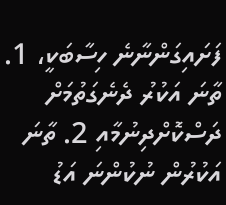ފަށައިގަންނާނެ ހިސާބަކީ، 1. ތާނަ އަކުރު ދެނެގަތުމަށް ދަސްކޮށްދިނުމާއި 2. ތާނަ އަކުރުން ނުކުންނަ އަޑު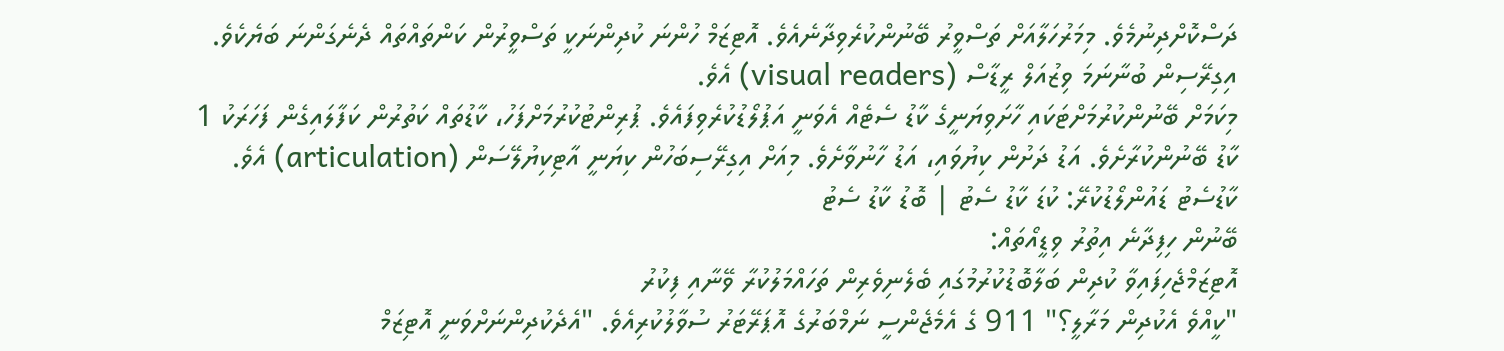ދަސްކޮށްދިނުމެވެ. މިމަރުހަލާއަށް ތަސްވީރު ބޭނުންކުރެވިދާނެއެވެ. އޮޓިޒަމް ހުންނަ ކުދިންނަކީ ތަސްވީރުން ކަންތައްތައް ދެނެގަންނަ ބަޔެކެވެ. އިގިރޭސިން ބުނާނަމަ ވިޒުއަލް ރީޑާސް (visual readers) އެވެ.
މިކަމަށް ބޭނުންކުރުމަށްޓަކައި ހާށަވިޔަނީގެ ކާޑު ސެޓެއް އެވަނީ އަޕުލޯޑުކުރެވިފައެވެ. ޕުރިންޓުކުރުމަށްފަހު، ކާޑުތައް ކަތުރުން ކަފާލައިގެން ފަހަރަކު 1 ކާޑު ބޭނުންކުރާށެވެ. އަޑު ދަށުން ކިޔުވައި، އަޑު ހާނުވާށެވެ. މިއަށް އިގިރޭސިބަހުން ކިޔަނީ އާޓިކިޔުލޭސަން (articulation) އެވެ.
ކާޑުސެޓު ޑައުންލޯޑުކުރޭ: ކުޑަ ކާޑު ސެޓު | ބޮޑު ކާޑު ސެޓު
ބޭނުން ހިފިދާނެ އިތުރު ވިޑީއޯތައް:
އޮޓިޒަމްޖެހިފައިވާ ކުދިން ބަލާބޮޑުކުރުމުގައި ބެލެނިވެރިން ތަހައްމަލުކުރާ ވޭނާއި ފިކުރު
"ކީއްވެ އެކުދިން މަރާލީ؟" 911 ގެ އެމެޖެންސީ ނަމްބަރުގެ އޮޕަރޭޓަރު ސުވާލުކުރިއެވެ. "އެދެކުދިންނަށްވަނީ އޮޓިޒަމް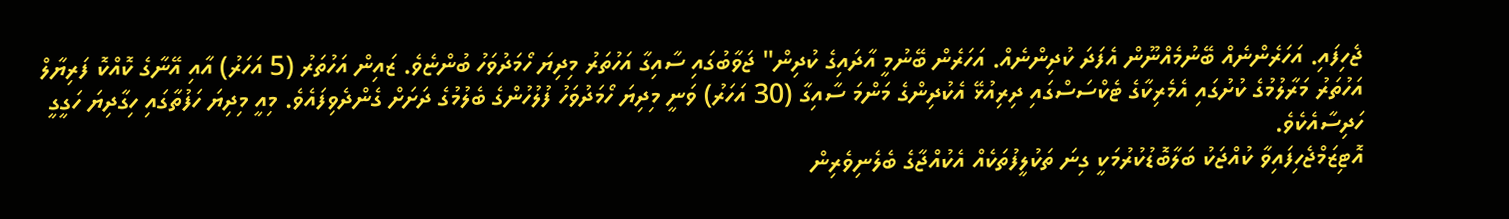ޖެހިފައި. އަހަރެންނެއް ބޭނުމެއްނޫން އެފަދަ ކުދިންނެއް. އަހަރެން ބޭނުމީ އާދައިގެ ކުދިން" ޖަވާބުގައި ސާއިގާ އަހުތަރު މިދިޔަ ހޯމަދުވަހު ބުންޏެވެ. ޒައިން އަހުތަރު (5 އަހަރު) އާއި އޭނާގެ ކޮއްކޮ ފަރިޔާލް އަހުތަރު މަރާލުމުގެ ކުށުގައި އެމެރިކާގެ ޓެކްސަސްގައި ދިރިއުޅޭ އެކުދިންގެ މަންމަ ސާއިގާ (30 އަހަރު) ވަނީ މިދިޔަ ހޯމަދުވަހު ފުލުހުންގެ ބެލުމުގެ ދަށަށް ގެންދެވިފައެވެ. މިއީ މިދިޔަ ހަފުތާގައި ހިގާދިޔަ ހަގީގީ ހަދިސާއެކެވެ.
އޮޓިޒަމްޖެހިފައިވާ ކުއްޖަކު ބަލާބޮޑުކުރުމަކީ ގިނަ ތަކުލީފުތަކެއް އެކުއްޖާގެ ބެލެނިވެރިން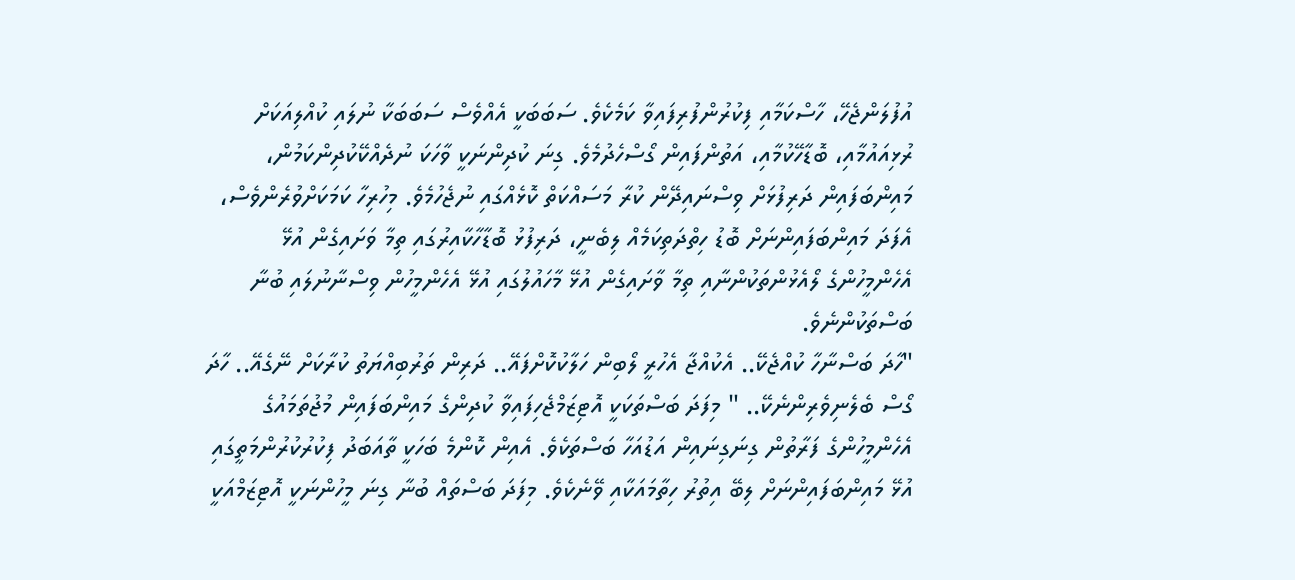އުފުލަންޖެހޭ، ހާސްކަމާއި ފިކުރުންފުރިފައިވާ ކަމެކެވެ. ސަބަބަކީ އެއްވެސް ސަބަބަކާ ނުލައި ކުއްލިއަކަށް ރުޅިއައުމާއި، ބޮޑާހޭކުމާއި، އަތުންފައިން ގޯސްހެދުމެވެ. ގިނަ ކުދިންނަކީ ވާހަކަ ނުދެއްކޭކުދިންކަމުން، މައިންބަފައިން ދަރިފުޅަށް ވިސްނައިދޭން ކުރާ މަސައްކަތް ކޮޅެއްގައި ނުޖެހުމެވެ. މިހުރިހާ ކަމަކަށްވުރެންވެސް، އެފަދަ މައިންބަފައިންނަށް ބޮޑު ހިތްދަތިކަމެއް ލިބެނީ، ދަރިފުޅު ބޮޑާހާކާއިރުގައި ތިމާ ވަށައިގެން އުޅޭ އެހެންމީހުންގެ ލޯއެޅުންތަކުންނާއި ތިމާ ވާށައިގެން އުޅޭ މާހައުލުގައި އުޅޭ އެހެންމީހުން ވިސްނާނުލައި ބުނާ ބަސްތަކުންނެވެ.
"ހާދަ ބަސްނާހާ ކުއްޖެކޭ.. އެކުއްޖާ އެހުރީ ލޯބިން ހަލާކުކޮށްފައޭ.. ދަރިން ތަރުބިއްޔަތު ކުރާކަށް ނޭގެއޭ.. ހާދަ ގޯސް ބެލެނިވެރިންނެކޭ.. " މިފަދަ ބަސްތަކަކީ އޮޓިޒަމްޖެހިފައިވާ ކުދިންގެ މައިންބަފައިން މުޖުތަމައުގެ އެހެންމީހުންގެ ފަރާތުން ގިނަގިނައިން އަޑުއަހާ ބަސްތަކެވެ. އެއިން ކޮންމެ ބަހަކީ ތާއަބަދު ފިކުރުކުރުންމަތީގައި އުޅޭ މައިންބަފައިންނަށް ލިބޭ އިތުރު ހިތާމައަކާއި ވޭނެކެވެ. މިފަދަ ބަސްތައް ބުނާ ގިނަ މީހުންނަކީ އޮޓިޒަމްއަކީ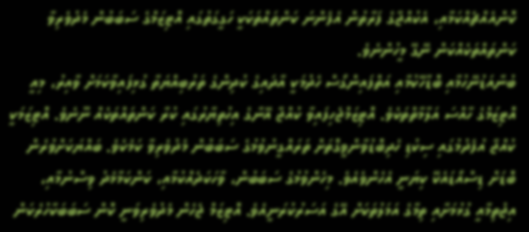ކޮންއެއްޗެއްކަމާއި، އެކުއްޖާގެ ފަރާތުން އެފެންނަ ކަންތައްތަކަކީ ހަގީގަތުގައި އޮޓިޒަމްގެ ސަބަބުން މެދުވެރިވާ ކަންތައްތަކެއްކަން ނޭގޭ މީހުންނެވެ.
ބުނާއަޑުނޭހުމާއި ބޮޑާހޭކުމާއި އަތްފައިންގޯސް ހެދުމަކީ އާދައިގެ ކުދިންގެ ތަރުބިއްޔަތާ ގުޅިފައިވާކަމަށް ވާއިރު، މިއީ އޮޓިޒަމްގެ ހާއްސަ އަލާމާތްތަކެވެ. އޮޓިޒަމްޖެހިފައިވާ ކުއްޖާ އޭނާގެ އިހުތިޔާރުގައި ކުރާ ކަންތައްތަކެއް ނޫނެވެ. އޮޓިޒަމަކީ ކުއްޖާ އުފެދުމުގައި ސިކުޑި ހެދިބޮޑުވާންވީގޮތަށް ތަރައްގީނުވުމުގެ ސަބަބުން މެދުވެރިވާ ކަމެކެވެ. ބައްޔަކަށްވުރެން ބޮޑަށް ޑިސްއޯޑައެކޭ ކިޔަނީ އެހެންވެއެވެ. މިހެންވުމުގެ ސަބަބުން، ވާހަކަދެއްކުމާއި، ކަންކަމާމެދު ވިސްނުމާއި، އިޖުތިމާއީ ގުޅުމަށާއި ތިމާގެ އަމަލުތަކަށް އޭގެ އަސަރުކުރަނީއެވެ. އޮޓިޒަމް ޖެހެން މެދުވެރިވަނީ ކޮން ސަބަބަކާހުރެކަން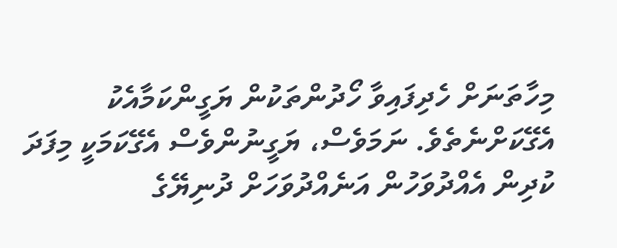މިހާތަނަށް ހެދިފައިވާ ހޯދުންތަކުން ޔަގީންކަމާއެކު އެގޭކަށްނެތެވެ. ނަމަވެސް، ޔަގީނުންވެސް އެގޭކަމަކީ މިފަދަ ކުދިން އެއްދުވަހުން އަނެއްދުވަހަށް ދުނިޔޭގެ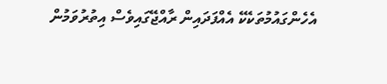އެހެންގައުމުތަކެކޭ އެއްފަދައިން ރާއްޖޭގައިވެސް އިތުރުވަމުން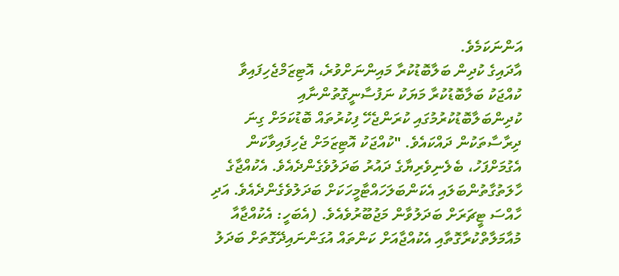އަންނަކަމެވެ.
އާދައިގެ ކުދިން ބަލާބޮޑުކުރާ މައިންނަށްވުރެ، އޮޓިޒަމްޖެހިފައިވާ ކުއްޖަކު ބަލާބޮޑުކުރާ މަޔަކު ނަފުސާނީގޮތުންނާއި ކުދިންބަލާބޮޑުކުރުމުގައި ކުރަންޖެހޭ ފިކުރުތައް ބޮޑުކަމަށް ގިނަ ދިރާސާތަކުން ދައްކައެވެ. "ކުއްޖަކު އޮޓިޒަމަށް ޖެހިފައިވާކަން އެގުމަށްފަހު، ބެލެނިވެރިޔާގެ ދައުރު ބަދަލުވެގެންދެއެވެ. އެކުއްޖާގެ ހާލަތުގާތުންބަލައި އެކަންބަލަހައްޓާމީހަކަށް ބަދަލުވެގެންދެއެވެ. އަދި ހާއްސަ ޓީޗަރަށް ބަދަލުވާން މަޖުބޫރުވެއެވެ. (އެބަހީ: އެކުއްޖާއާ މުއާމަލާތްކުރާގޮތާއި އެކުއްޖާއަށް ކަންތައް އުގަންނައިދޭގޮތަށް ބަދަލު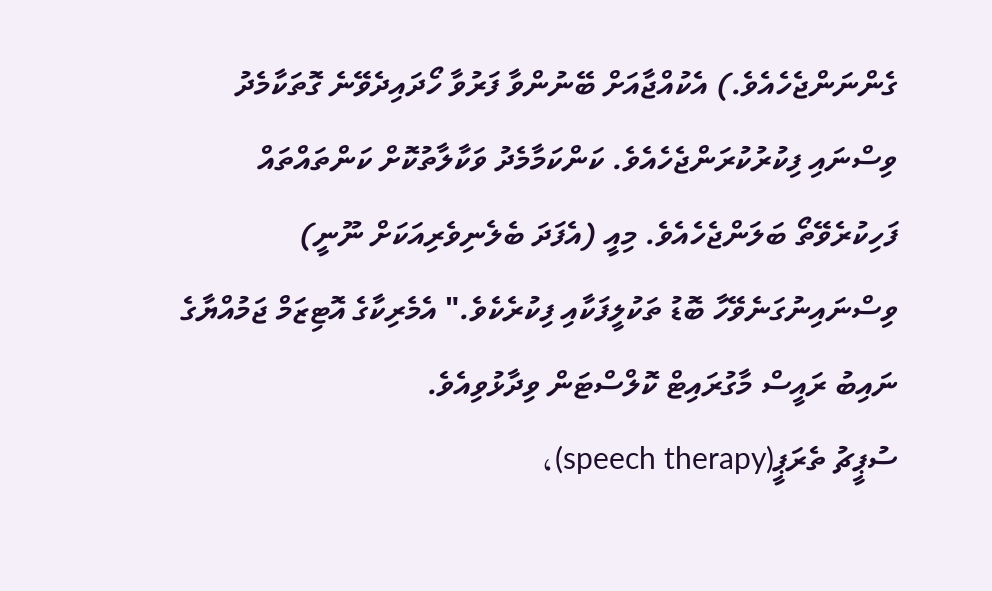ގެންނަންޖެހެއެވެ.) އެކުއްޖާއަށް ބޭނުންވާ ފަރުވާ ހޯދައިދެވޭނެ ގޮތަކާމެދު ވިސްނައި ފިކުރުކުރަންޖެހެއެވެ. ކަންކަމާމެދު ވަކާލާތުކޮށް ކަންތައްތައް ފަހިކުރެވޭތޯ ބަލަންޖެހެއެވެ. މިއީ (އެފަދަ ބެލެނިވެރިއަކަށް ނޫނީ) ވިސްނައިނުގަނެވޭހާ ބޮޑު ތަކުލީފަކާއި ފިކުރެކެވެ." އެމެރިކާގެ އޮޓިޒަމް ޖަމުއްޔާގެ ނައިބު ރައީސް މާގުރައިޓް ކޮލްސްޓަން ވިދާޅުވިއެވެ.
ސުޕީޗު ތެރަޕީ(speech therapy)،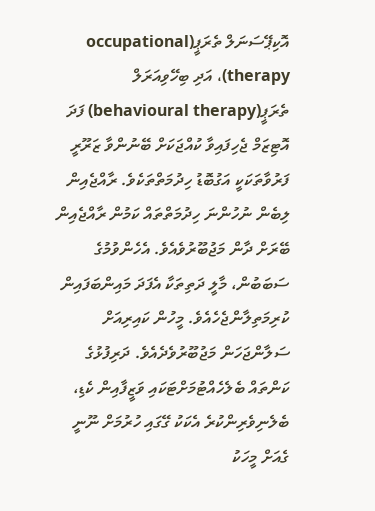އޮކިޕޭސަނަލް ތެރަޕީ(occupational therapy)، އަދި ބިހޭވިއަރަލް ތެރަޕީ(behavioural therapy) ފަދަ އޮޓިޒަމް ޖެހިފައިވާ ކުއްޖަކަށް ބޭނުންވާ ޒަރޫރީ ފަރުވާތަކަކީ އަގުބޮޑު ހިދުމަތްތަކެވެ. ރާއްޖެއިން ލިބެން ނުހުންނަ ހިދުމަތްތައް ކަމުން ރާއްޖެއިން ބޭރަށް ދާން މަޖުބޫރުވެއެވެ. އެހެންވުމުގެ ސަބަބުން، މާލީ ދަތިތަކާ އެފަދަ މައިންބަފައިން ކުރިމަތިލާންޖެހެއެވެ. މީހުން ކައިރިއަށް ސަލާންޖަހަން މަޖުބޫރުވެދެއެވެ. ދަރިފުޅުގެ ކަންތައް ބެލެހެއްޓުމަށްޓަކައި ވަޒީފާއިން ކެޑި، ބެލެނިވެރިންކުރެ އެކަކު ގޭގައި ހުރުމަށް ނޫނީ ގެއަށް މީހަކު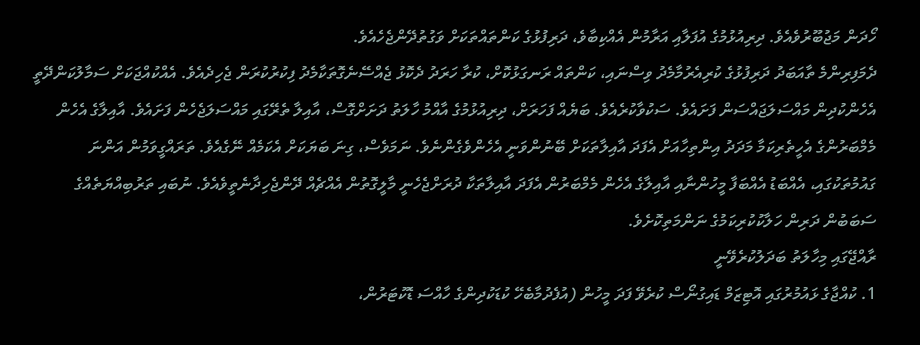ހޯދަން މަޖުބޫރުވެއެވެ. ދިރިއުޅުމުގެ އުފަލާއި އަރާމުން އެއްކިބާވެ، ދަރިފުޅުގެ ކަންތައްތަކަށް ވަގުތުދޭންޖެހެއެވެ.
ދެމަފިރިންމެ ތާއަބަދު ދަރިފުޅުގެ ކުރިއެރުމާމެދު ވިސްނައި، ކަންތައް ރަނގަޅުކޮށް، ކުރާ ހަރަދު ދެކޮޅު ޖެއްސޭނެގޮތަކާމެދު ފިކުރުކުރަން ޖެހިދެއެވެ. އެއްކުއްޖަކަށް ސަމާލުކަންދޭތީ އެހެންކުދިން މައްސަލަޖައްސަން ފަށައެވެ. ސަކުވާކުރެއެވެ. ބަޔެއް ފަހަރަށް، ދިރިއުޅުމުގެ އާއްމު ހާލަތު ދަށަށްގޮސް، އާއިލާ ތެރޭގައި މައްސަލަޖެހެން ފަށައެވެ. އާއިލާގެ އެހެން މެމްބަރުންގެ އެހީތެރިކަމާ މަދަދު އިންތިހާއަށް އެފަދަ އާއިލާތަކަށް ބޭނުންވަނީ އެހެންވެގެންނެވެ. ނަމަވެސް، ގިނަ ބަޔަކަށް އެކަމެއް ނޭގެއެވެ. ތަރައްގީވަމުން އަންނަ ގައުމުތަކުގައި، އެއްބަޑު އެއްބަފާ މީހުންނާއި އާއިލާގެ އެހެން މެމްބަރުން އެފަދަ އާއިލާތަކާ ދުރަށްޖެހެނީ މާލީގޮތުން އެއްޗެއް ދޭންޖެހިދާނެތީވެއެވެ. ނުބައި ތަރުބިއްޔަތެއްގެ ސަބަބުން ދަރިން ހަލާކުކުރިކަމުގެ ނަންމަތިކޮށެވެ.
ރާއްޖޭގައި މިހާލަތު ބަދަލުކުރެވޭނީ
1. ކުއްޖާގެ ޅައުމުރުގައި އޮޓިޒަމް ޑައިގުނޯސް ކުރެވޭ ފަދަ މީހުން (އުފެދުމާބެހޭ ކުޑަކުދިންގެ ހާއްސަ ޑޮކުޓަރުން،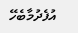އުފެދުމާބެހޭ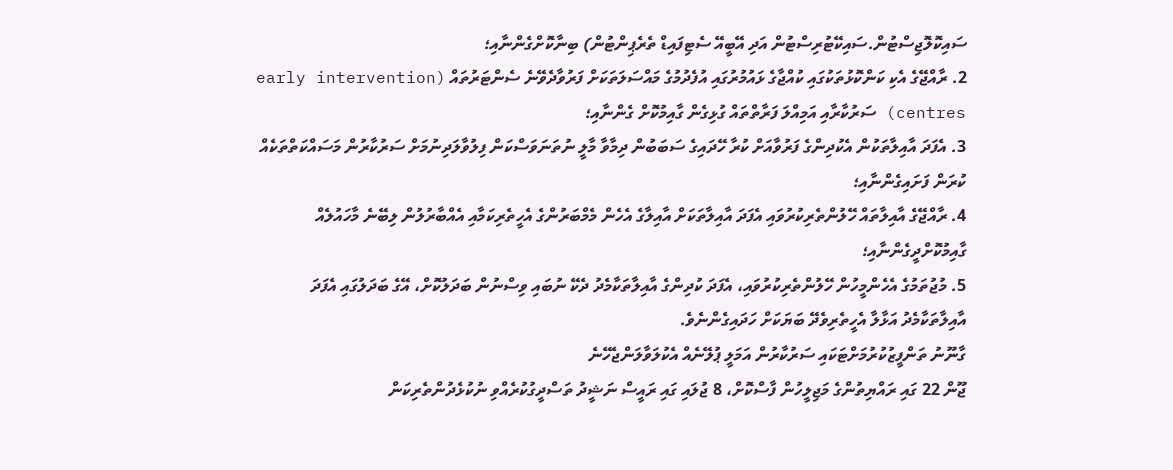ސައިކޮލޮޖިސްޓުން.ސައިކޭޓުރިސްޓުން އަދި އޭބީއޭ ސެޓިފައިޑް ތެރެޕިންޓުން) ބިނާކޮށްގެންނާއި؛
2. ރާއްޖޭގެ އެކި ކަންކޮޅުތަކުގައި ކުއްޖާގެ ޅައުމުރުގައި އުފެދުމުގެ މައްސަލަތަކަށް ފަރުވާދެވޭނެ ސެންޓަރުތައް (early intervention centres) ސަރުކާރާއި އަމިއްލަ ފަރާތްތައް ގުޅިގެން ގާއިމުކޮށް ގެންނާއި؛
3. އެފަދަ އާއިލާތަކުން އެކުދިންގެ ފަރުވާއަށް ކުރާ ހޭދައިގެ ސަބަބުން ދިމާވާ މާލީ ނުތަނަވަސްކަން ފިލުވާލަދިނުމަށް ސަރުކާރުން މަސައްކަތްތަކެއް ކުރަން ފަށައިގެންނާއި؛
4. ރާއްޖޭގެ އާއިލާތައް ހޭލުންތެރިކުރުވައި އެފަދަ އާއިލާތަކަށް އާއިލާގެ އެހެން މެމްބަރުންގެ އެހީތެރިކަމާއި އެއްބާރުލުން ލިބޭނެ މާހައުލެއް ގާއިމުކޮށްދީގެންނާއި؛
5. މުޖުތަމުގެ އެހެންމީހުން ހޭލުންތެރިކުރުވައި، އެފަދަ ކުދިންގެ އާއިލާތަކާމެދު ދެކޭ ނުބައި ވިސްނުން ބަދަލުކޮށް، އޭގެ ބަދަލުގައި އެފަދަ އާއިލާތަކާމެދު އަޅާލާ އެހީތެރިވެދޭ ބަޔަކަށް ހަދައިގެންނެވެ.
ގާނޫނު ތަންފީޒުކުރުމަށްޓަކައި ސަރުކާރުން އަމަލީ ޕުލޭނެއް އެކުލަވާލަންޖެހޭނެ
ޖޫން 22 ގައި ރައްޔިތުންގެ މަޖިލީހުން ފާސްކޮށް، 8 ޖުލައި ގައި ރައީސް ނަޝީދު ތަސްދީގުކުރެއްވި ނުކުޅެދުންތެރިކަން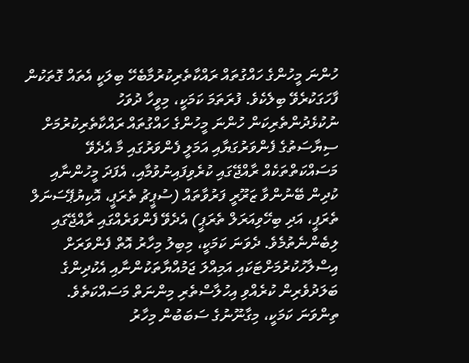ހުންނަ މީހުންގެ ހައްގުތައް ރައްކާތެރިކުރުމާބެހޭ ބިލަކީ އެތައް ގޮތަކުން ފާހަގަކުރެވޭ ބިލެކެވެ. ފުރަތަމަ ކަމަކީ، މިވީހާ ދުވަހު ނުކުޅެދުންތެރިކަން ހުންނަ މީހުންގެ ހައްގުތައް ރައްކާތެރިކުރުމަށް ސިޔާސަތުގެ ފެންވަރުގަޔާއި އަމަލީ ފެންވަރުގައި މާ އެދެވޭ މަސައްކަތްތަކެއް ރާއްޖޭގައި ކުރެވިފައިނުވުމާއި، އެފަދަ މީހުންނާއި ކުދިން ބޭނުންވާ ޒަރޫރީ ފަރުވާތައް (ސުޕީޗު ތެރަޕީ، އޮކިޔުޕޭސަނަލް ތެރަޕީ، އަދި ބިހޭވިއަރަލް ތެރަޕީ) އެދެވޭ ފެންވަރެއްގައި ރާއްޖޭގައި ލިބެންނެތުމެވެ. ދެވަނަ ކަމަކީ، މިބިލު މިހާރު އޮތް ފެންވަރަށް އިސްލާހުކުރުމަށްޓަކައި އަމިއްލަ ޖަމުއްޔާތަކުންނާއި އެކުދިންގެ ބަލަދުވެރިން ކުރެއްވި އިހުލާސްތެރި މިންނަތް މަސައްކަތެވެ. ތިންވަނަ ކަމަކީ، މިގާނޫނުގެ ސަބަބުން މިހާރު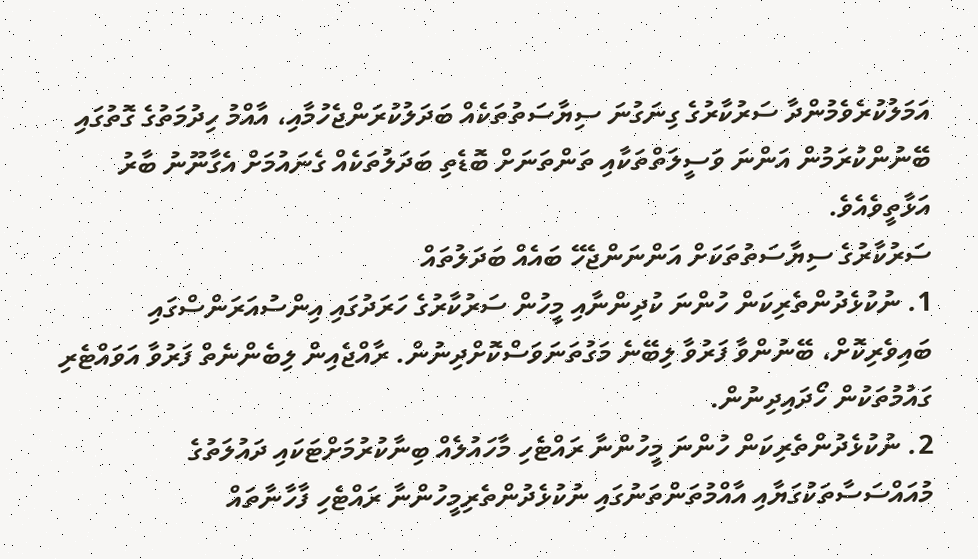އަމަލުކުރެވެމުންދާ ސަރުކާރުގެ ގިނަގުނަ ސިޔާސަތުތަކެއް ބަދަލުކުރަންޖެހުމާއި، އާއްމު ހިދުމަތުގެ ގޮތުގައި ބޭނުންކުރަމުން އަންނަ ވަސީލަތްތަކާއި ތަންތަނަށް ބޮޑެތި ބަދަލުތަކެއް ގެނައުމަށް އެގާނޫނު ބާރު އަޅާތީވެއެވެ.
ސަރުކާރުގެ ސިޔާސަތުތަކަށް އަންނަންޖެހޭ ބައެއް ބަދަލުތައް
1. ނުކުޅެދުންތެރިކަން ހުންނަ ކުދިންނާއި މީހުން ސަރުކާރުގެ ހަރަދުގައި އިންސުއަރަންސްގައި ބައިވެރިކޮށް، ބޭނުންވާ ފަރުވާ ލިބޭނެ މަގުތަނަވަސްކޮށްދިނުން. ރާއްޖެއިން ލިބެންނެތް ފަރުވާ އަވައްޓެރި ގައުމުތަކުން ހޯދައިދިނުން.
2. ނުކުޅެދުންތެރިކަން ހުންނަ މީހުންނާ ރައްޓެހި މާހައުލެއް ބިނާކުރުމަށްޓަކައި ދައުލަތުގެ މުއައްސަސާތަކުގަޔާއި އާއްމުތަންތަނުގައި ނުކުޅެދުންތެރިމީހުންނާ ރައްޓެހި ފާހާނާތައް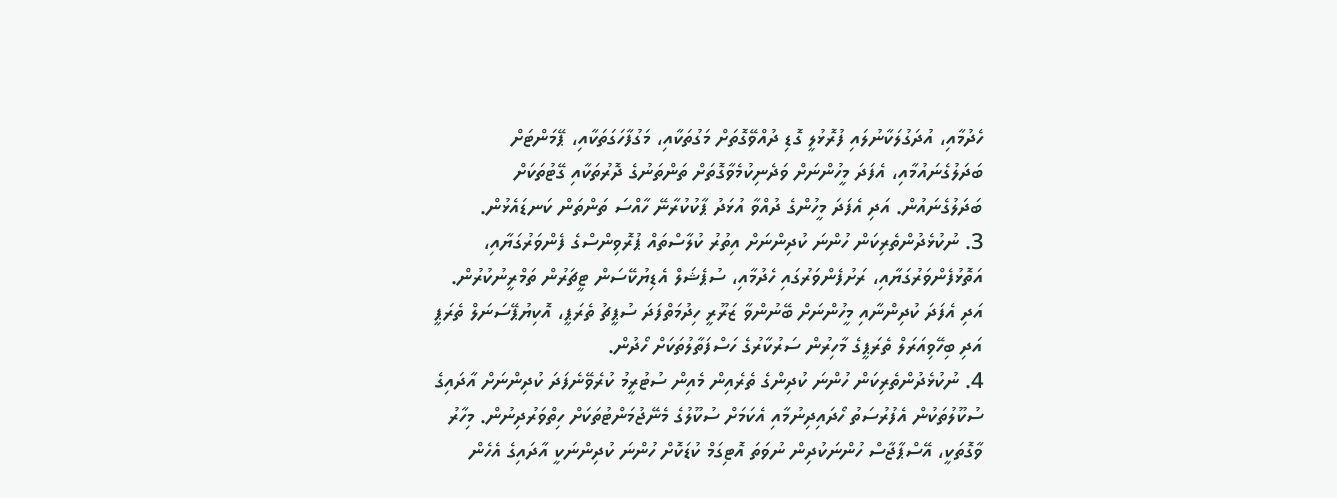ހެދުމާއި، އުދަގުލަކާނުލައި ފުރޮޅުލީ ގޮޑި ދުއްވޭގޮތަށް މަގުތަކާއި، މަގުފާހަގަތަކާއި، ޕޭމަންޓަށް ބަދަލުގެނައުމާއި، އެފަދަ މީހުންނަށް ވަދެނިކުމެވާގޮތަށް ތަންތަނުގެ ދޮރުތަކާއި ގޭޓުތަކަށް ބަދަލުގެނައުން. އަދި އެފަދަ މީހުންގެ ދުއްވާ އުޅަދު ޕާކުކުރާނޭ ހާއްސަ ތަންތަން ކަނޑައެޅުން.
3. ނުކުޅެދުންތެރިކަން ހުންނަ ކުދިންނަށް އިތުރު ކުލާސްތައް ޕުރޮވިންސްގެ ފެންވަރުގަޔާއި، އަތޮޅުފެންވަރުގަޔާއި، ރަށުފެންވަރުގައި ހެދުމާއި، ސުޕެޝަލް އެޑިޔުކޭސަން ޓީޗަރުން ތަމްރީނުކުރުން. އަދި އެފަދަ ކުދިންނާއި މީހުންނަށް ބޭނުންވާ ޒަރޫރީ ހިދުމަތްފަދަ ސުޕީޗު ތެރަޕީ، އޮކިޔުޕޭސަނަލް ތެރަޕީ އަދި ބިހޭވިއަރަލް ތެރަޕީގެ މާހިރުން ސަރުކާރުގެ ހަސްފަތާލުތަކަށް ހޯދުން.
4. ނުކުޅެދުންތެރިކަން ހުންނަ ކުދިންގެ ތެރެއިން މެއިން ސުޓުރީމު ކުރެވޭނެފަދަ ކުދިންނަށް އާދައިގެ ސުކޫލުތަކުން އެފުރުސަތު ހޯދައިދިނުމާއި އެކަމަށް ސުކޫލުގެ މެނޭޖުމަންޓުތަކަށް ހިތްވަރުދިނުން. މިހާރު ވާގޮތަކީ، އޭސްޕާޖާސް ހުންނަކުދިން ނުވަތަ އޮޓިގަމް ކުޑަކޮށް ހުންނަ ކުދިންނަކީ އާދައިގެ އެހެން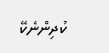ކުދިންނެކޭ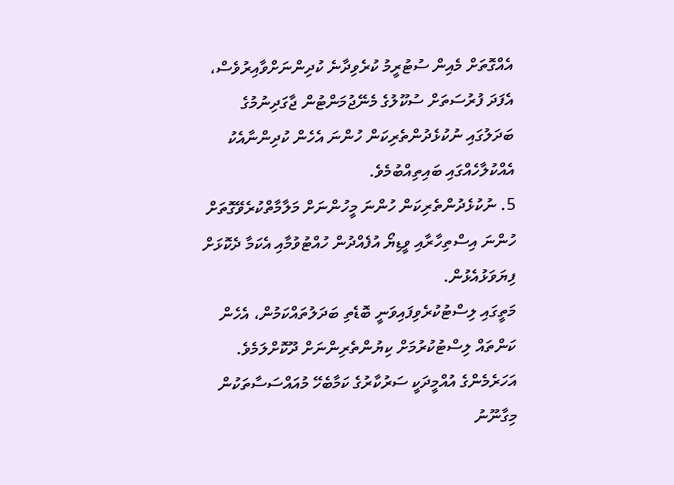އެއްގޮތަށް މެއިން ސުޓުރީމު ކުރެވިދާނެ ކުދިންނަށްވާއިރުވެސް، އެފަދަ ފުރުސަތަށް ސުކޫލުގެ މެނޭޖުމަންޓުން ޖާގަދިނުމުގެ ބަދަލުގައި ނުކުޅެދުންތެރިކަން ހުންނަ އެހެން ކުދިންނާއެކު އެއްކުލާހެއްގައި ބައިތިއްބުމެވެ.
5. ނުކުޅެދުންތެރިކަން ހުންނަ މީހުންނަށް މަލާމާތްކުރެވޭގޮތަށް ހުންނަ އިސްތިހާރާއި ވީޑިޔޯ އުފެއްދުން ހުއްޓުވުމާއި އެކަމާ ދެކޮޅަށް ފިޔަވަޅުއެޅުން.
މަތީގައި ލިސްޓުކުރެވިފައިވަނީ ބޮޑެތި ބަދަލުތައްކަމުން، އެހެން ކަންތައް ލިސްޓުކުރުމަށް ކިޔުންތެރިންނަށް ދޫކޮށްލަމެވެ. އަހަރެމެންގެ އުއްމީދަކީ ސަރުކާރުގެ ކަމާބެހޭ މުއައްސަސާތަކުން މިގާނޫނު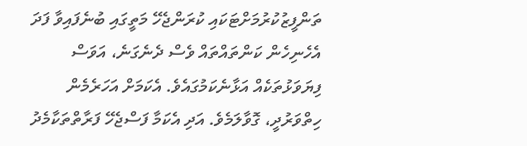ތަންފީޒުކުރުމަށްޓަކައި ކުރަންޖެހޭ މަތީގައި ބުނެފައިވާ ފަދަ އެހެނިހެން ކަންތައްތައް ވެސް ދެނެގަނެ، އަވަސް ފިޔަވަޅުތަކެއް އަޅާނެކަމުގައެވެ. އެކަމަށް އަހަރެމެން ހިތްވަރުދީ، ގޮވާލަމެވެ. އަދި އެކަމާ ފަސްޖެހޭ ފަރާތްތަކާމެދު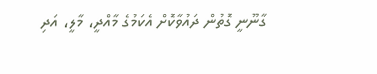ގާނޫނީ ގޮތުން ދައުވާކޮށް އެކަމުގެ މާއްދީ، މާލީ، އަދި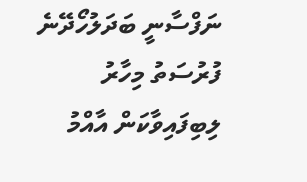ނަފްސާނީ ބަދަލުހޯދޭނެ ފުރުސަތު މިހާރު ލިބިފައިވާކަން އާއްމު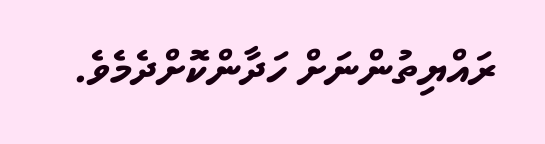ރައްޔިތުންނަށް ހަދާންކޮށްދެމެވެ.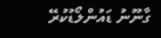ގާނޫނު ޑައުންލޯޑުކުރޭ